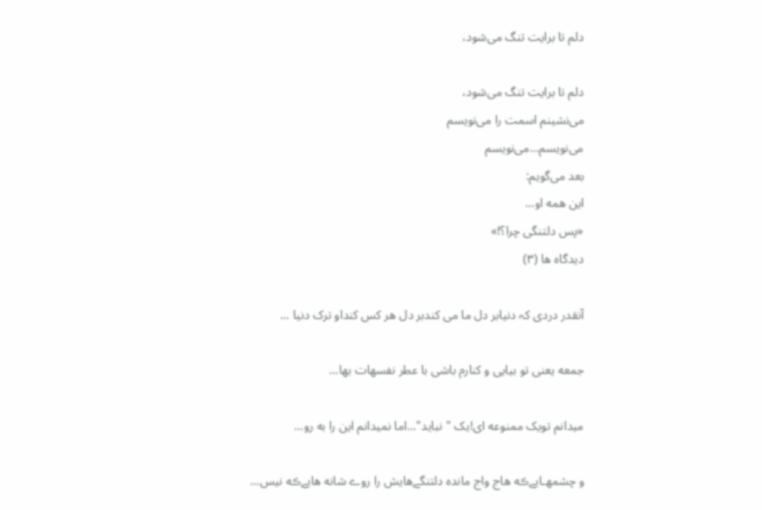دلم تا برایت تنگ می‌شود،

دلم تا برایت تنگ می‌شود،
می‌نشینم اسمت را می‌نویسم
می‌نویسم...می‌نویسم
بعد می‌گویم:
این همه او...
«پس دلتنگی چرا؟!»
دیدگاه ها (۳)

آنقدر دردی کہ دنیابر دل ما می کندبر دل هر کس کنداو ترک دنیا ...

جمعه یعنی تو بیایی و کنارم باشی با عطر نفسهات بها...

میدانم‌ تویک ممنوعه ای!یک "نباید"...اما نمیدانم این را به رو...

و چشمهـایےڪه هاج واج مانده دلتنگےهایش را روے شانه هایےڪه نیس...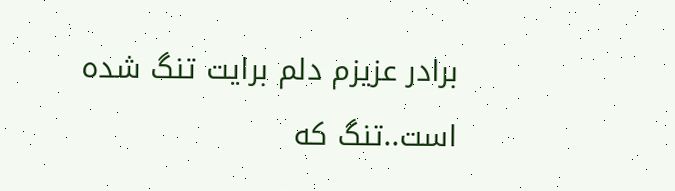برادر عزیزم دلم برایت تنگ شده است..تنگ که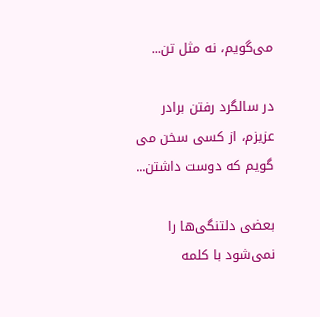می‌گویم، نه مثل تن...

در سالگرد رفتن برادر عزیزم، از کسی سخن می گویم که دوست داشتن...

بعضی دلتنگی‌ها را نمی‌شود با کلمه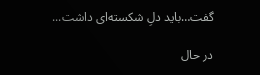گفت…باید دلِ شکسته‌ای داشت...

در حال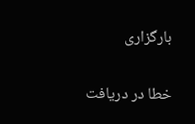بارگزاری

خطا در دریافت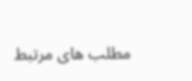مطلب های مرتبط